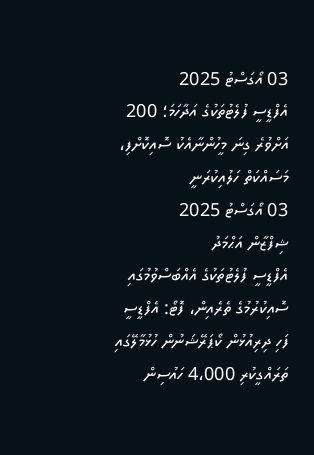03 އޯގަސްޓު 2025
އެފްޑީސީ ފުލެޓުތަކުގެ އަދާހަމަ؛ 200 އަށްވުރެ ގިނަ މީހުންނާއެކު ސޮއިކޮށްފި، މަސައްކަތް ހަލުއިކުރަނީ
03 އޯގަސްޓު 2025
ޝިފްޒާން އަޙްމަދު
އެފްޑީސީ ފުލެޓުތަކުގެ އެއްބަސްވުމުގައި ސޮއިކުރުމުގެ ތެރެއިން، ފޮޓޯ: އެފްޑީސީ
ފަހި ދިރިއުޅުން ކޯޕަރޭޝަނުން ހުޅުމާލޭގައި ތަރައްގީކުރި 4،000 ހައުސިން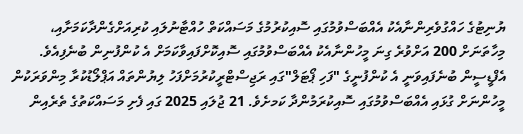ޔުނިޓުގެ ހައްގުވެރިންނާއެކު އެއްބަސްވުމުގައި ސޮއިކުރުމުގެ މަސައްކަތް ހުއްޓާނުލައި ކުރިއަށްގެންދާކަމަށާއި، މިހާތަނަށް 200 އަށްވުރެ ގިނަ މީހުންނާއެކު އެއްބަސްވުމުގައި ސޮއިކޮށްފައިވާކަމަށް އެ ކުންފުނިން ބުނެފިއެވެ.
އެފްޑީސީން ބުނެފައިވަނީ އެ ކުންފުނީގެ "ފަހި ޕޯޓަލް"ގައި ރަޖިސްޓްރީކުރުމަށްފަހު ލިޔުންތައް އަޕްލޯޑުކުރާ މިންވަރަކުން މީހުންނަށް ގުޅައި އެއްބަސްވުމުގައި ސޮއިކުރަމުންދާ ކަމށެވެ. 21 ޖުލައި 2025 ގައި ފެށި މަސައްކަތުގެ ތެރެއިން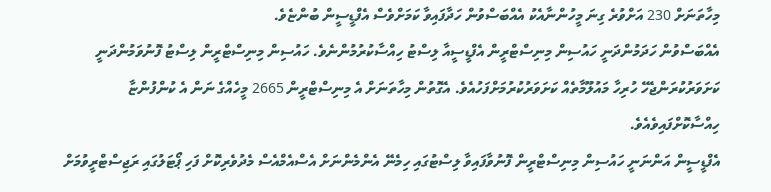މިހާތަނަށް 230 އަށްވުރެ ގިނަ މީހުންނާއެކު އެއްބަސްވުން ހަދާފައިވާ ކަމަށްވެސް އެފްޑީސީން ބުންޏެވެ.
އެއްބަސްވުން ހަދަމުންދަނީ ހައުސިން މިނިސްޓްރީން އެފްޑީސީއާ ލިސްޓު ހިއްސާކުރުމުންނެވެ. ހައުސިން މިނިސްޓްރީން ލިސްޓު ފޮނުވަމުންދަނީ ކަށަވަރުކުރަންޖެހޭ ހުރިހާ މައުލޫމާތެއް ކަށަވަރުކުރުމަށްފަހުއެވެ. އެގޮތުން މިހާތަނަށް އެ މިނިސްޓްރީން 2665 މީހެއްގެ ނަން އެ ކުންފުންޏާ ހިއްސާކޮށްފައިވެއެވެ.
އެފްޑީސީން އަންނަނީ ހައުސިން މިނިސްޓްރީން ފޮނުވާފައިވާ ލިސްޓުގައި ހިމެނޭ އެންމެންނަށް އެސްއެމްއެސް މެދުވެރިކޮށް ފަހި ޕޯޓަލުގައި ރަޖިސްޓްރީވުމަށް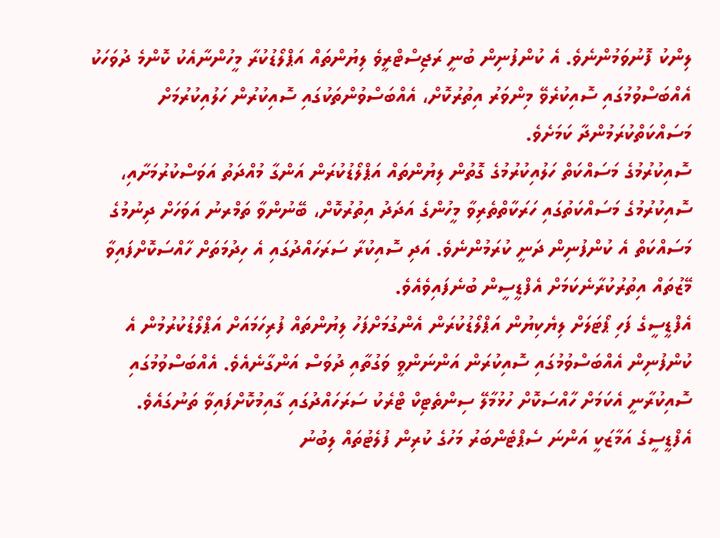ލިންކު ފޮނުވަމުންނެވެ. އެ ކުންފުނިން ބުނީ ރަޖިސްޓްރީވެ ލިޔުންތައް އަޕްލޯޑުކުރާ މީހުންނާއެކު ކޮންމެ ދުވަހަކު އެއްބަސްވުމުގައި ސޮއިކުރެވޭ މިންވަރު އިތުރުކޮށް، އެއްބަސްވުންތަކުގައި ސޮއިކުރުން ހަލުއިކުރުމަށް މަސައްކަތްކުރަމުންދާ ކަމަށެވެ.
ސޮއިކުރުމުގެ މަސައްކަތް ހަލުއިކުރުމުގެ ގޮތުން ލިޔުންތައް އަޕްލޯޑުކުރަން އަންގާ މުއްދަތު އަވަސްކުރުމަށާއި، ސޮއިކުރުމުގެ މަސައްކަތުގައި ހަރަކާތްތެރިވާ މީހުންގެ އަދަދު އިތުރުކޮށް، ބޭނުންވާ ތަމްރނު އަވަހަށް ދިނުމުގެ މަސައްކަތް އެ ކުންފުނިން ދަނީ ކުރަމުންނެވެ. އަދި ސޮއިކުރާ ސަރަހައްދުގައި އެ ހިދުމަތަށް ހާއްސަކޮށްފައިވާ މޭޒުތައް އިތުރުކުރާނެކަމަށް އެފްޑީސީން ބުނެފައިވެއެވެ.
އެފްޑީސީގެ ފަހި ޕޯޓަލަށް ލިޔެކިޔުން އަޕްލޯޑުކުރަން އެންގުމަށްފަހު ލިޔުންތައް ފުރިހަމައަށް އަޕްލޯޑުކުރުމުން އެ ކުންފުނިން އެއްބަސްވުމުގައި ސޮއިކުރަން އަންނަންވީ ވަގުތާއި ދުވަސް އަންގާނެއެވެ. އެއްބަސްވުމުގައި ސޮއިކުރާނީ އެކަމަށް ހާއްސަކޮށް ހުޅުމާލޭ ސިންތެޓިކް ޓްރެކު ސަރަހައްދުގައި ގާއިމުކޮށްފައިވާ ތަނުގައެވެ.
އެފްޑީސީގެ އަމާޒަކީ އަންނަ ސެޕްޓެންބަރު މަހުގެ ކުރިން ފުލެޓުތައް ލިބުނު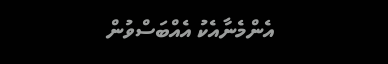އެންމެނާއެކު އެއްބަސްވުން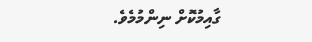ގާއިމުކޮށް ނިންމުމެވެ.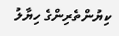ކިޔުންތެރިންގެ ހިޔާލު